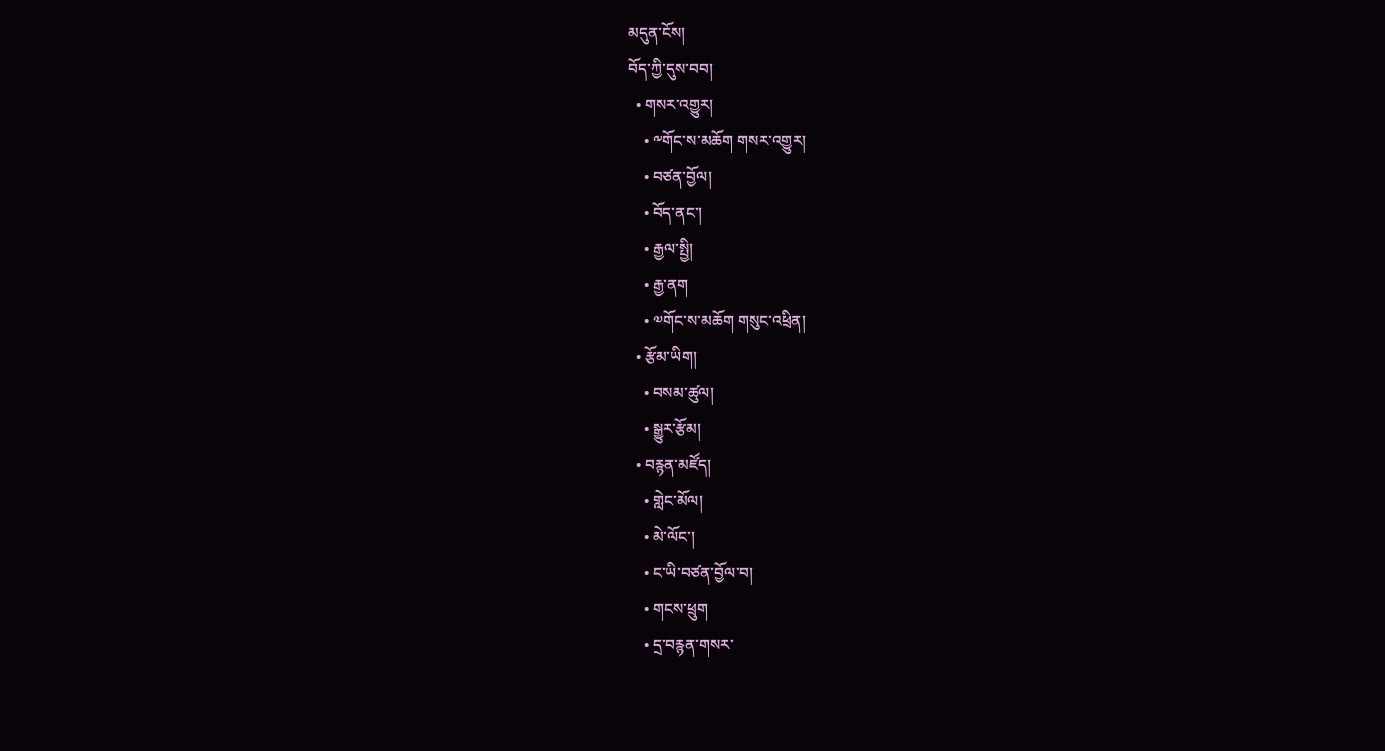མདུན་ངོས།
བོད་ཀྱི་དུས་བབ།
  • གསར་འགྱུར།
    • ༸གོང་ས་མཆོག གསར་འགྱུར།
    • བཙན་བྱོལ།
    • བོད་ནང་།
    • རྒྱལ་སྤྱི།
    • རྒྱ་ནག
    • ༧གོང་ས་མཆོག གསུང་འཕྲིན།
  • རྩོམ་ཡིག།
    • བསམ་ཚུལ།
    • སྒྱུར་རྩོམ།
  • བརྙན་མཛོད།
    • གླེང་མོལ།
    • མེ་ལོང་།
    • ང་ཡི་བཙན་བྱོལ་བ།
    • གངས་ཕྲུག
    • དྲ་བརྙན་གསར་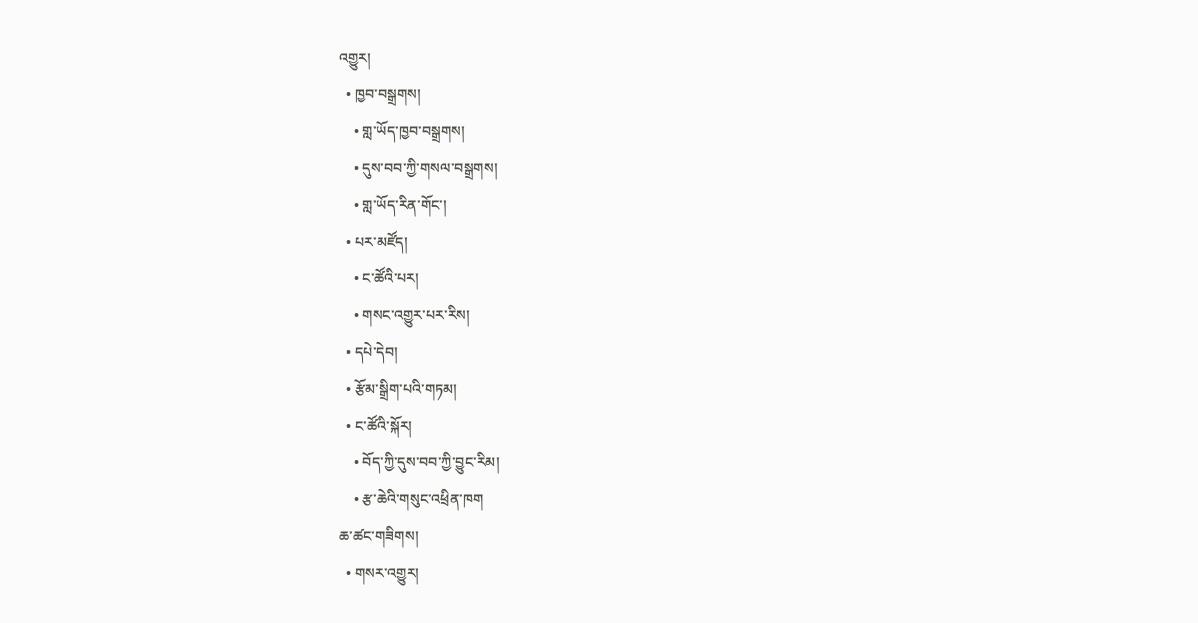འགྱུར།
  • ཁྱབ་བསྒྲགས།
    • གླ་ཡོད་ཁྱབ་བསྒྲགས།
    • དུས་བབ་ཀྱི་གསལ་བསྒྲགས།
    • གླ་ཡོད་རིན་གོང་།
  • པར་མཛོད།
    • ང་ཚོའི་པར།
    • གསང་འགྱུར་པར་རིས།
  • དཔེ་དེབ།
  • རྩོམ་སྒྲིག་པའི་གཏམ།
  • ང་ཚོའི་སྐོར།
    • བོད་ཀྱི་དུས་བབ་ཀྱི་བྱུང་རིམ།
    • རྩ་ཆེའི་གསུང་འཕྲིན་ཁག
ཆ་ཚང་གཟིགས།
  • གསར་འགྱུར།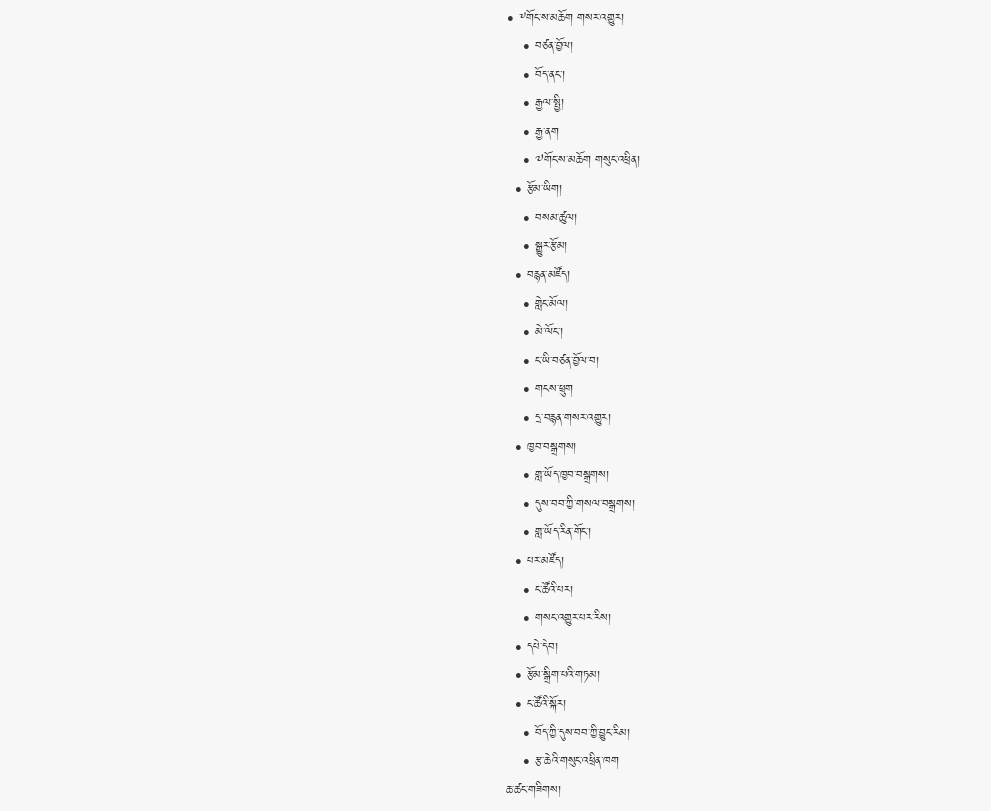• ༸གོང་ས་མཆོག གསར་འགྱུར།
    • བཙན་བྱོལ།
    • བོད་ནང་།
    • རྒྱལ་སྤྱི།
    • རྒྱ་ནག
    • ༧གོང་ས་མཆོག གསུང་འཕྲིན།
  • རྩོམ་ཡིག།
    • བསམ་ཚུལ།
    • སྒྱུར་རྩོམ།
  • བརྙན་མཛོད།
    • གླེང་མོལ།
    • མེ་ལོང་།
    • ང་ཡི་བཙན་བྱོལ་བ།
    • གངས་ཕྲུག
    • དྲ་བརྙན་གསར་འགྱུར།
  • ཁྱབ་བསྒྲགས།
    • གླ་ཡོད་ཁྱབ་བསྒྲགས།
    • དུས་བབ་ཀྱི་གསལ་བསྒྲགས།
    • གླ་ཡོད་རིན་གོང་།
  • པར་མཛོད།
    • ང་ཚོའི་པར།
    • གསང་འགྱུར་པར་རིས།
  • དཔེ་དེབ།
  • རྩོམ་སྒྲིག་པའི་གཏམ།
  • ང་ཚོའི་སྐོར།
    • བོད་ཀྱི་དུས་བབ་ཀྱི་བྱུང་རིམ།
    • རྩ་ཆེའི་གསུང་འཕྲིན་ཁག
ཆ་ཚང་གཟིགས།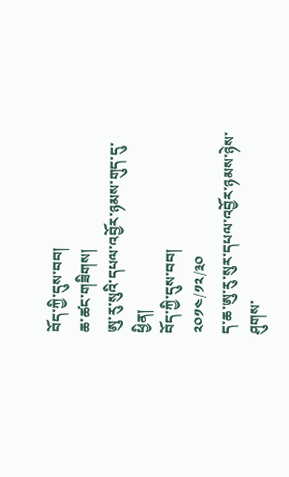བོད་ཀྱི་དུས་བབ།
ཆ་ཚང་གཟིགས།
ཨུ་རུ་སུའི་དཔལ་འབྱོར་ཉམས་གུད་དུ་ཕྱིན།
བོད་ཀྱི་དུས་བབ།
༢༠༡༤/༡༢/༣༠
ད་ཆ་ཨུ་རུ་སུར་དཔལ་འབྱོར་ཉམས་ཉེས་ཤུགས་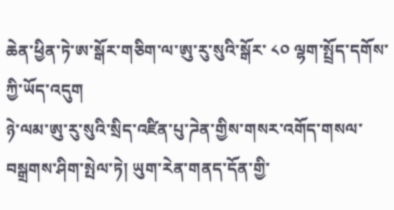ཆེན་ཕྱིན་ཏེ་ཨ་སྒོར་གཅིག་ལ་ཨུ་རུ་སུའི་སྒོར་ ༨༠ ལྷག་སྤྲོད་དགོས་ཀྱི་ཡོད་འདུག
ཉེ་ལམ་ཨུ་རུ་སུའི་སྲིད་འཛིན་པུ་ཌེན་གྱིས་གསར་འགོད་གསལ་བསྒྲགས་ཤིག་སྤེལ་ཏེ། ཡུག་རེན་གནད་དོན་གྱི་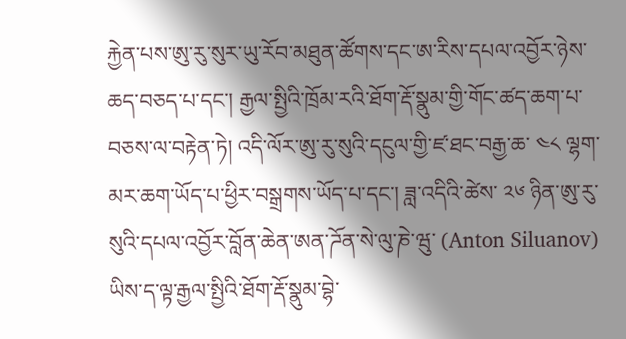རྐྱེན་པས་ཨུ་རུ་སུར་ཡུ་རོབ་མཐུན་ཚོགས་དང་ཨ་རིས་དཔལ་འབྱོར་ཉེས་ཆད་བཅད་པ་དང་། རྒྱལ་སྤྱིའི་ཁྲོམ་རའི་ཐོག་རྡོ་སྣུམ་གྱི་གོང་ཚད་ཆག་པ་བཅས་ལ་བརྟེན་ཏེ། འདི་ལོར་ཨུ་རུ་སུའི་དངུལ་གྱི་ཛ་ཐང་བརྒྱ་ཆ་ ༤༨ ལྷག་མར་ཆག་ཡོད་པ་ཕྱིར་བསྒྲགས་ཡོད་པ་དང་། ཟླ་འདིའི་ཚེས་ ༢༦ ཉིན་ཨུ་རུ་སུའི་དཔལ་འབྱོར་བློན་ཆེན་ཨན་ཌོན་སེ་ལུ་ཎེ་ཝུ་ (Anton Siluanov) ཡིས་ད་ལྟ་རྒྱལ་སྤྱིའི་ཐོག་རྡོ་སྣུམ་བྷེ་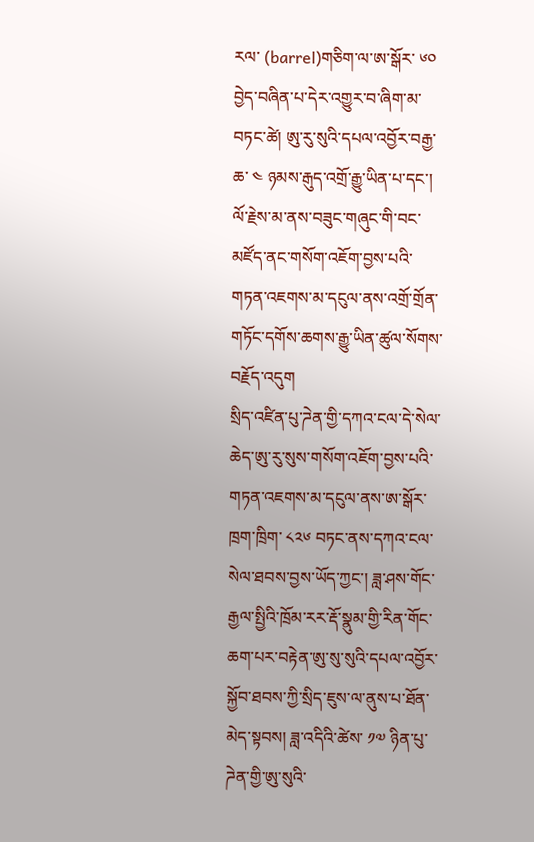རལ་ (barrel)གཅིག་ལ་ཨ་སྒོར་ ༦༠ བྱེད་བཞིན་པ་དེར་འགྱུར་བ་ཞིག་མ་བཏང་ཚེ། ཨུ་རུ་སུའི་དཔལ་འབྱོར་བརྒྱ་ཆ་ ༤ ཉམས་རྒུད་འགྲོ་རྒྱུ་ཡིན་པ་དང་། ལོ་རྗེས་མ་ནས་བཟུང་གཞུང་གི་བང་མཛོད་ནང་གསོག་འཇོག་བྱས་པའི་གཏན་འཇགས་མ་དངུལ་ནས་འགྲོ་གྲོན་གཏོང་དགོས་ཆགས་རྒྱུ་ཡིན་ཚུལ་སོགས་བརྗོད་འདུག
སྲིད་འཛིན་པུ་ཌེན་གྱི་དཀའ་ངལ་དེ་སེལ་ཆེད་ཨུ་རུ་སུས་གསོག་འཇོག་བྱས་པའི་གཏན་འཇགས་མ་དངུལ་ནས་ཨ་སྒོར་ཁྲག་ཁྲིག་ ༨༢༦ བཏང་ནས་དཀའ་ངལ་སེལ་ཐབས་བྱས་ཡོད་ཀྱང་། ཟླ་ཤས་གོང་རྒྱལ་སྤྱིའི་ཁྲོམ་རར་རྡོ་སྣུམ་གྱི་རིན་གོང་ཆག་པར་བརྟེན་ཨུ་སུ་སུའི་དཔལ་འབྱོར་སྐྱོབ་ཐབས་ཀྱི་སྲིད་ཇུས་ལ་ནུས་པ་ཐོན་མེད་སྟབས། ཟླ་འདིའི་ཚེས་ ༡༧ ཉིན་པུ་ཌེན་གྱི་ཨུ་སུའི་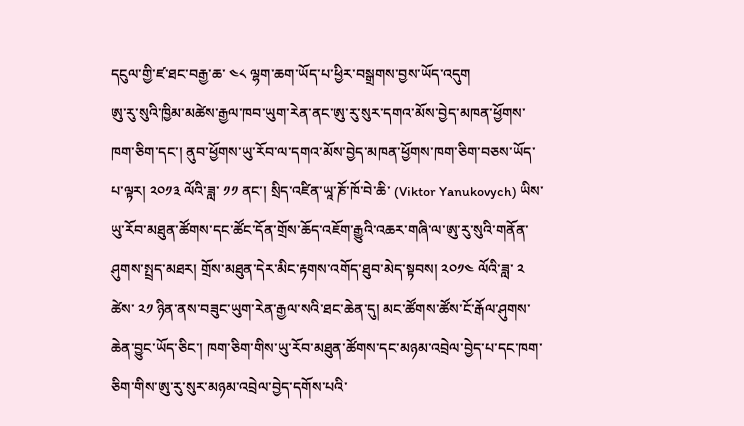དངུལ་གྱི་ཛ་ཐང་བརྒྱ་ཆ་ ༤༨ ལྷག་ཆག་ཡོད་པ་ཕྱིར་བསྒྲགས་བྱས་ཡོད་འདུག
ཨུ་རུ་སུའི་ཁྱིམ་མཚེས་རྒྱལ་ཁབ་ཡུག་རེན་ནང་ཨུ་རུ་སུར་དགའ་མོས་བྱེད་མཁན་ཕྱོགས་ཁག་ཅིག་དང་། ནུབ་ཕྱོགས་ཡུ་རོབ་ལ་དགའ་མོས་བྱེད་མཁན་ཕྱོགས་ཁག་ཅིག་བཅས་ཡོད་པ་ལྟར། ༢༠༡༣ ལོའི་ཟླ་ ༡༡ ནང་། སྲིད་འཛིན་ཡཱ་ཎོ་ཁོ་བེ་ཆི་ (Viktor Yanukovych) ཡིས་ཡུ་རོབ་མཐུན་ཚོགས་དང་ཚོང་དོན་གྲོས་ཆོད་འཇོག་རྒྱུའི་འཆར་གཞི་ལ་ཨུ་རུ་སུའི་གནོན་ཤུགས་སྤྲད་མཐར། གྲོས་མཐུན་དེར་མིང་རྟགས་འགོད་ཐུབ་མེད་སྟབས། ༢༠༡༤ ལོའི་ཟླ་ ༢ ཚེས་ ༢༡ ཉིན་ནས་བཟུང་ཡུག་རེན་རྒྱལ་སའི་ཐང་ཆེན་དུ། མང་ཚོགས་ཚོས་ངོ་རྒོལ་ཤུགས་ཆེན་བྱུང་ཡོད་ཅིང་། ཁག་ཅིག་གིས་ཡུ་རོབ་མཐུན་ཚོགས་དང་མཉམ་འབྲེལ་བྱེད་པ་དང་ཁག་ཅིག་གིས་ཨུ་རུ་སུར་མཉམ་འབྲེལ་བྱེད་དགོས་པའི་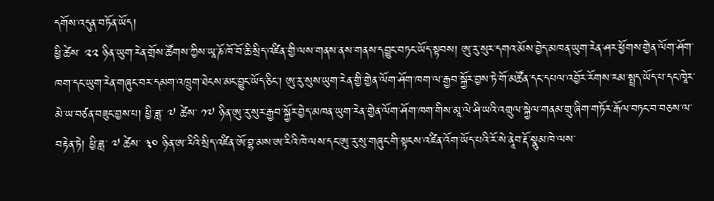དགོས་འདུན་བཏོན་ཡོད།
ཕྱི་ཚེས་ ༢༢ ཉིན་ཡུག་རེན་གྲོས་ཚོགས་ཀྱིས་ཡཱ་ཎོ་ཁོ་བོ་ཆི་སྲིད་འཛིན་གྱི་ལས་གནས་ནས་གནས་དབྱུང་བཏང་ཡོད་སྟབས། ཨུ་རུ་སུར་དགའ་མོས་བྱེད་མཁན་ཡུག་རེན་ཤར་ཕྱོགས་གྱེན་ལོག་ཤོག་ཁག་དང་ཡུག་རེན་གཞུང་བར་དམག་འཁྲུག་ཐེངས་མང་བྱུང་ཡོད་ཅིང་། ཨུ་རུ་སུས་ཡུག་རེན་གྱི་གྱེན་ལོག་ཤོག་ཁག་ལ་རྒྱབ་སྐྱོར་བྱས་ཏེ་གོ་མཚོན་དང་དཔལ་འབྱོར་རོགས་རམ་སྤྲད་ཡོད་པ་དང་ཁཱེར་མེ་ཡ་བཙན་བཟུང་བྱས་པ། ཕྱི་ཟླ་ ༧ ཚེས་ ༡༧ ཉིན་ཨུ་རུ་སུར་རྒྱབ་སྐྱོར་བྱེད་མཁན་ཡུག་རེན་གྱེན་ལོག་ཤོག་ཁག་གིས་མཱ་ལེ་ཤི་ཡའི་འགྲུལ་སྐྱེལ་གནམ་གྲུ་ཞིག་གཏོར་རྒོལ་བཏང་བ་བཅས་ལ་བརྟེན་ཏེ། ཕྱི་ཟླ་ ༧ ཚེས་ ༣༠ ཉིན་ཨ་རིའི་སྲིད་འཛིན་ཨོ་བྷ་མས་ཨ་རིའི་ཁེ་ལས་དང་ཨུ་རུ་སུ་གཞུང་གི་སྟངས་འཛིན་འོག་ཡོད་པའི་རོ་སེ་ནཱེབ་རྡོ་སྣུམ་ཁེ་ལས་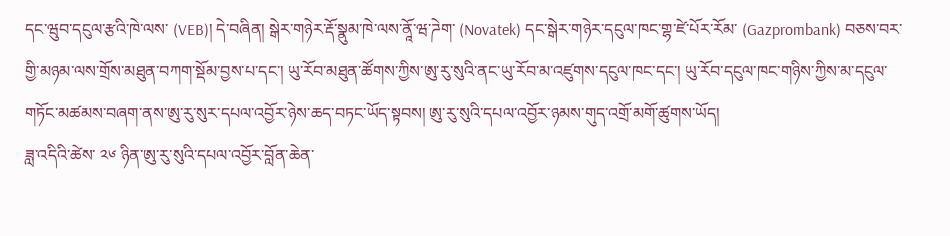དང་ཝུབ་དངུལ་རྩའི་ཁེ་ལས་ (VEB)། དེ་བཞིན། སྒེར་གཉེར་རྡོ་སྣུམ་ཁེ་ལས་ནཱོ་ཝ་ཌེག་ (Novatek) དང་སྒེར་གཉེར་དངུལ་ཁང་གྷ་ཛེ་པོར་རོམ་ (Gazprombank) བཅས་བར་གྱི་མཉམ་ལས་གྲོས་མཐུན་བཀག་སྡོམ་བྱས་པ་དང་། ཡུ་རོབ་མཐུན་ཚོགས་ཀྱིས་ཨུ་རུ་སུའི་ནང་ཡུ་རོབ་མ་འཛུགས་དངུལ་ཁང་དང་། ཡུ་རོབ་དངུལ་ཁང་གཉིས་ཀྱིས་མ་དངུལ་གཏོང་མཚམས་བཞག་ནས་ཨུ་རུ་སུར་དཔལ་འབྱོར་ཉེས་ཆད་བཏང་ཡོད་སྟབས། ཨུ་རུ་སུའི་དཔལ་འབྱོར་ཉམས་གུད་འགྲོ་མགོ་ཚུགས་ཡོད།
ཟླ་འདིའི་ཚེས་ ༢༦ ཉིན་ཨུ་རུ་སུའི་དཔལ་འབྱོར་བློན་ཆེན་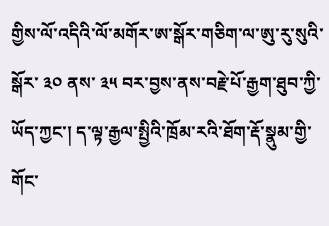གྱིས་ལོ་འདིའི་ལོ་མགོར་ཨ་སྒོར་གཅིག་ལ་ཨུ་རུ་སུའི་སྒོར་ ༣༠ ནས་ ༣༥ བར་བྱས་ནས་བརྗེ་པོ་རྒྱག་ཐུབ་ཀྱི་ཡོད་ཀྱང་། ད་ལྟ་རྒྱལ་སྤྱིའི་ཁྲོམ་རའི་ཐོག་རྡོ་སྣུམ་གྱི་གོང་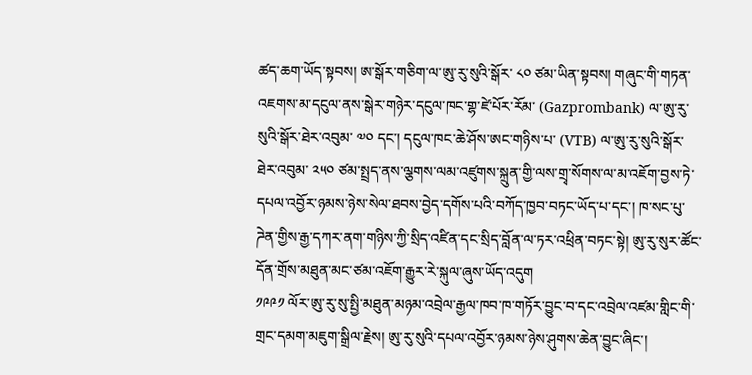ཚད་ཆག་ཡོད་སྟབས། ཨ་སྒོར་གཅིག་ལ་ཨུ་རུ་སུའི་སྒོར་ ༨༠ ཙམ་ཡིན་སྟབས། གཞུང་གི་གཏན་འཇགས་མ་དངུལ་ནས་སྒེར་གཉེར་དངུལ་ཁང་གྷ་ཛེ་པོར་རོམ་ (Gazprombank) ལ་ཨུ་རུ་སུའི་སྒོར་ཐེར་འབུམ་ ༧༠ དང་། དངུལ་ཁང་ཆེ་ཤོས་ཨང་གཉིས་པ་ (VTB) ལ་ཨུ་རུ་སུའི་སྒོར་ཐེར་འབུམ་ ༢༥༠ ཙམ་སྤྲད་ནས་ལྕགས་ལམ་འཛུགས་སྐྲུན་གྱི་ལས་གྲྭ་སོགས་ལ་མ་འཇོག་བྱས་ཏེ་དཔལ་འབྱོར་ཉམས་ཉེས་སེལ་ཐབས་བྱེད་དགོས་པའི་བཀོད་ཁྱབ་བཏང་ཡོད་པ་དང་། ཁ་སང་པུ་ཌེན་གྱིས་རྒྱ་དཀར་ནག་གཉིས་ཀྱི་སྲིད་འཛིན་དང་སྲིད་བློན་ལ་ཏར་འཕྲིན་བཏང་སྟེ། ཨུ་རུ་སུར་ཚོང་དོན་གྲོས་མཐུན་མང་ཙམ་འཇོག་རྒྱུར་རེ་སྐུལ་ཞུས་ཡོད་འདུག
༡༩༩༡ ལོར་ཨུ་རུ་སུ་སྤྱི་མཐུན་མཉམ་འབྲེལ་རྒྱལ་ཁབ་ཁ་གཏོར་བྱུང་བ་དང་འབྲེལ་འཛམ་གླིང་གི་གྲང་དམག་མཇུག་སྒྲིལ་རྗེས། ཨུ་རུ་སུའི་དཔལ་འབྱོར་ཉམས་ཉེས་ཤུགས་ཆེན་བྱུང་ཞིང་།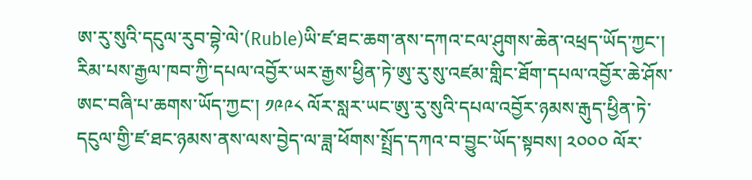ཨ་རུ་སུའི་དངུལ་རུབ་བྷེ་ལེ་(Ruble)ཡི་ཛ་ཐང་ཆག་ནས་དཀའ་ངལ་ཤུགས་ཆེན་འཕྲད་ཡོད་ཀྱང་། རིམ་པས་རྒྱལ་ཁབ་ཀྱི་དཔལ་འབྱོར་ཡར་རྒྱས་ཕྱིན་ཏེ་ཨུ་རུ་སུ་འཛམ་གླིང་ཐོག་དཔལ་འབྱོར་ཆེ་ཤོས་ཨང་བཞི་པ་ཆགས་ཡོད་ཀྱང་། ༡༩༩༨ ལོར་སླར་ཡང་ཨུ་རུ་སུའི་དཔལ་འབྱོར་ཉམས་རྒུད་ཕྱིན་ཏེ་དངུལ་གྱི་ཛ་ཐང་ཉམས་ནས་ལས་བྱེད་ལ་ཟླ་ཕོགས་སྤྲོད་དཀའ་བ་བྱུང་ཡོད་སྟབས། ༢༠༠༠ ལོར་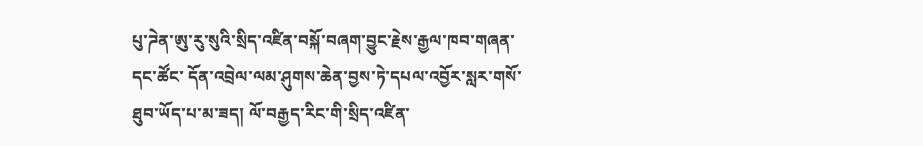པུ་ཌེན་ཨུ་རུ་སུའི་སྲིད་འཛིན་བསྐོ་བཞག་བྱུང་རྗེས་རྒྱལ་ཁབ་གཞན་དང་ཚོང་ དོན་འབྲེལ་ལམ་ཤུགས་ཆེན་བྱས་ཏེ་དཔལ་འབྱོར་སླར་གསོ་ཐུབ་ཡོད་པ་མ་ཟད། ལོ་བརྒྱད་རིང་གི་སྲིད་འཛིན་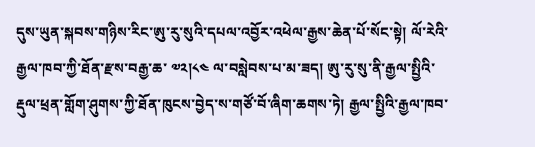དུས་ཡུན་སྐབས་གཉིས་རིང་ཨུ་རུ་སུའི་དཔལ་འབྱོར་འཕེལ་རྒྱས་ཆེན་པོ་སོང་སྟེ། ལོ་རེའི་རྒྱལ་ཁབ་ཀྱི་ཐོན་རྫས་བརྒྱ་ཆ་ ༧༢།༨༤ ལ་བསླེབས་པ་མ་ཟད། ཨུ་རུ་སུ་ནི་རྒྱལ་སྤྱིའི་རྡུལ་ཕྲན་གློག་ཤུགས་ཀྱི་ཐོན་ཁུངས་བྱེད་ས་གཙོ་བོ་ཞིག་ཆགས་ཏེ། རྒྱལ་སྤྱིའི་རྒྱལ་ཁབ་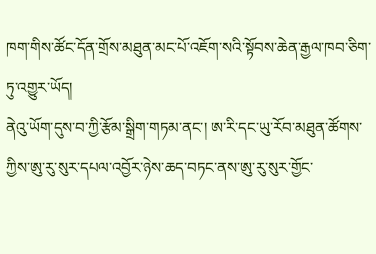ཁག་གིས་ཚོང་དོན་གྲོས་མཐུན་མང་པོ་འཇོག་སའི་སྟོབས་ཆེན་རྒྱལ་ཁབ་ཅིག་ཏུ་འགྱུར་ཡོད།
ནེའུ་ཡོག་དུས་བ་ཀྱི་རྩོམ་སྒྲིག་གཏམ་ནང་། ཨ་རི་དང་ཡུ་རོབ་མཐུན་ཚོགས་ཀྱིས་ཨུ་རུ་སུར་དཔལ་འབྱོར་ཉེས་ཆད་བཏང་ནས་ཨུ་རུ་སུར་གྱོང་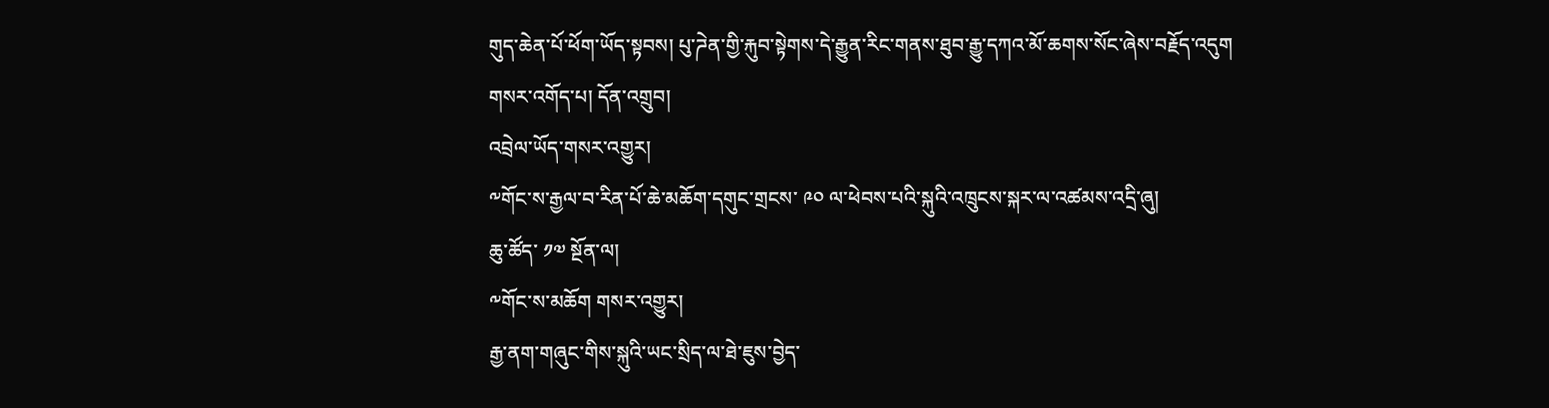གུད་ཆེན་པོ་ཕོག་ཡོད་སྟབས། པུ་ཌེན་གྱི་རྐུབ་སྟེགས་དེ་རྒྱུན་རིང་གནས་ཐུབ་རྒྱུ་དཀའ་མོ་ཆགས་སོང་ཞེས་བརྗོད་འདུག
གསར་འགོད་པ། དོན་འགྲུབ།
འབྲེལ་ཡོད་གསར་འགྱུར།
༸གོང་ས་རྒྱལ་བ་རིན་པོ་ཆེ་མཆོག་དགུང་གྲངས་ ༩༠ ལ་ཕེབས་པའི་སྐུའི་འཁྲུངས་སྐར་ལ་འཚམས་འདྲི་ཞུ།
ཆུ་ཚོད་ ༡༧ སྔོན་ལ།
༸གོང་ས་མཆོག གསར་འགྱུར།
རྒྱ་ནག་གཞུང་གིས་སྐུའི་ཡང་སྲིད་ལ་ཐེ་ཇུས་བྱེད་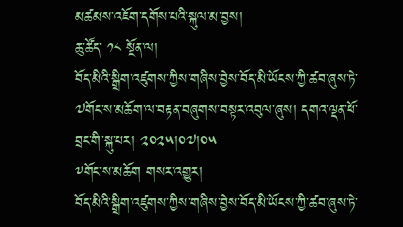མཚམས་འཇོག་དགོས་པའི་སྐུལ་མ་བྱས།
ཆུ་ཚོད་ ༡༨ སྔོན་ལ།
བོད་མིའི་སྒྲིག་འཛུགས་ཀྱིས་གཞིས་བྱེས་བོད་མི་ཡོངས་ཀྱི་ཚབ་ཞུས་ཏེ་༧གོང་ས་མཆོག་ལ་བརྟན་བཞུགས་བསྟར་འབུལ་ཞུས། དགའ་ལྡན་ཕོ་བྲང་གི་སྐུ་པར། ༢༠༢༥།༠༧།༠༥
༸གོང་ས་མཆོག གསར་འགྱུར།
བོད་མིའི་སྒྲིག་འཛུགས་ཀྱིས་གཞིས་བྱེས་བོད་མི་ཡོངས་ཀྱི་ཚབ་ཞུས་ཏེ་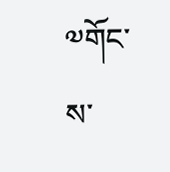༧གོང་ས་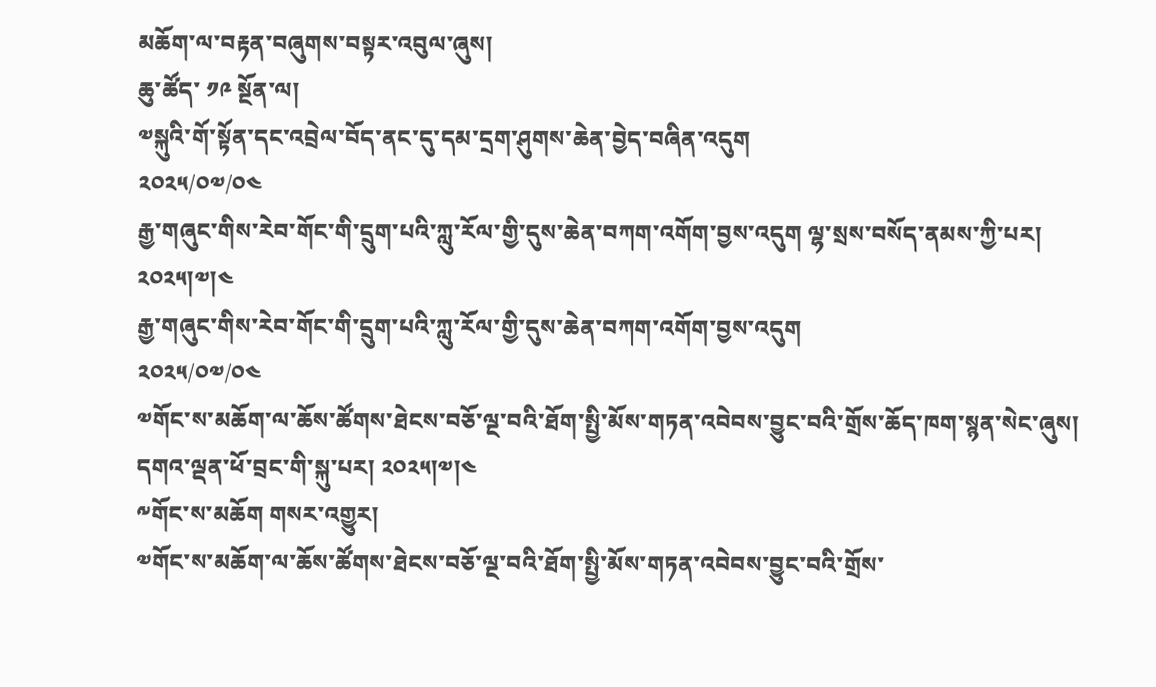མཆོག་ལ་བརྟན་བཞུགས་བསྟར་འབུལ་ཞུས།
ཆུ་ཚོད་ ༡༩ སྔོན་ལ།
༧སྐུའི་གོ་སྟོན་དང་འབྲེལ་བོད་ནང་དུ་དམ་དྲག་ཤུགས་ཆེན་བྱེད་བཞིན་འདུག
༢༠༢༥/༠༧/༠༤
རྒྱ་གཞུང་གིས་རེབ་གོང་གི་དྲུག་པའི་ཀླུ་རོལ་གྱི་དུས་ཆེན་བཀག་འགོག་བྱས་འདུག ལྷ་སྲས་བསོད་ནམས་ཀྱི་པར། ༢༠༢༥།༧།༤
རྒྱ་གཞུང་གིས་རེབ་གོང་གི་དྲུག་པའི་ཀླུ་རོལ་གྱི་དུས་ཆེན་བཀག་འགོག་བྱས་འདུག
༢༠༢༥/༠༧/༠༤
༧གོང་ས་མཆོག་ལ་ཆོས་ཚོགས་ཐེངས་བཅོ་ལྔ་བའི་ཐོག་སྤྱི་མོས་གཏན་འབེབས་བྱུང་བའི་གྲོས་ཆོད་ཁག་སྙན་སེང་ཞུས། དགའ་ལྡན་ཕོ་བྲང་གི་སྐུ་པར། ༢༠༢༥།༧།༤
༸གོང་ས་མཆོག གསར་འགྱུར།
༧གོང་ས་མཆོག་ལ་ཆོས་ཚོགས་ཐེངས་བཅོ་ལྔ་བའི་ཐོག་སྤྱི་མོས་གཏན་འབེབས་བྱུང་བའི་གྲོས་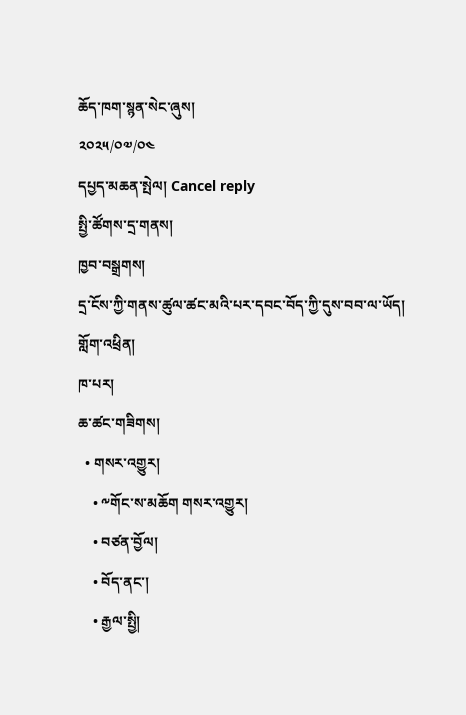ཆོད་ཁག་སྙན་སེང་ཞུས།
༢༠༢༥/༠༧/༠༤
དཔྱད་མཆན་སྤེལ། Cancel reply
སྤྱི་ཚོགས་དྲ་གནས།
ཁྱབ་བསྒྲགས།
དྲ་ངོས་ཀྱི་གནས་ཚུལ་ཚང་མའི་པར་དབང་བོད་ཀྱི་དུས་བབ་ལ་ཡོད།
གློག་འཕྲིན།
ཁ་པར།
ཆ་ཚང་གཟིགས།
  • གསར་འགྱུར།
    • ༸གོང་ས་མཆོག གསར་འགྱུར།
    • བཙན་བྱོལ།
    • བོད་ནང་།
    • རྒྱལ་སྤྱི།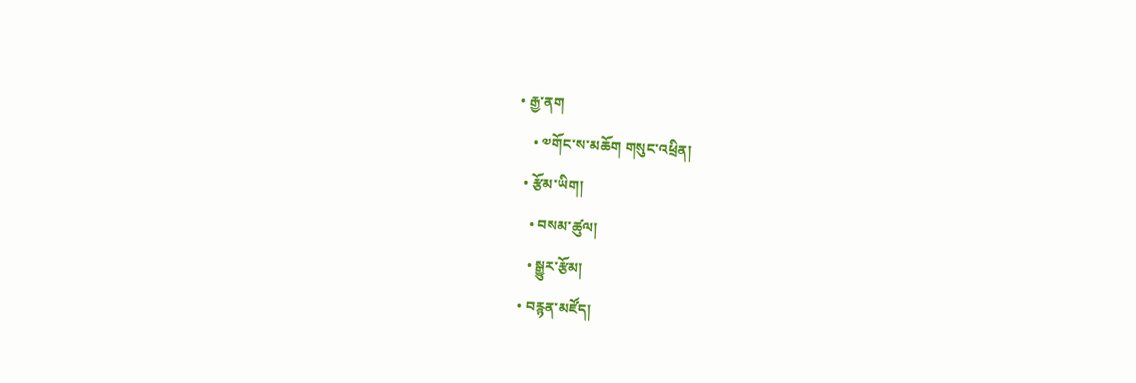• རྒྱ་ནག
    • ༧གོང་ས་མཆོག གསུང་འཕྲིན།
  • རྩོམ་ཡིག།
    • བསམ་ཚུལ།
    • སྒྱུར་རྩོམ།
  • བརྙན་མཛོད།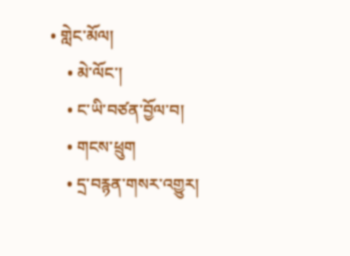• གླེང་མོལ།
    • མེ་ལོང་།
    • ང་ཡི་བཙན་བྱོལ་བ།
    • གངས་ཕྲུག
    • དྲ་བརྙན་གསར་འགྱུར།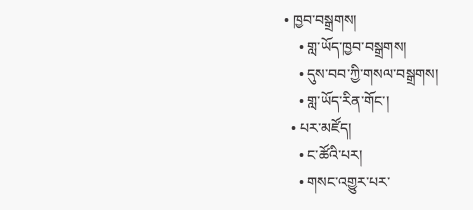• ཁྱབ་བསྒྲགས།
    • གླ་ཡོད་ཁྱབ་བསྒྲགས།
    • དུས་བབ་ཀྱི་གསལ་བསྒྲགས།
    • གླ་ཡོད་རིན་གོང་།
  • པར་མཛོད།
    • ང་ཚོའི་པར།
    • གསང་འགྱུར་པར་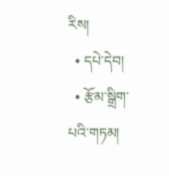རིས།
  • དཔེ་དེབ།
  • རྩོམ་སྒྲིག་པའི་གཏམ།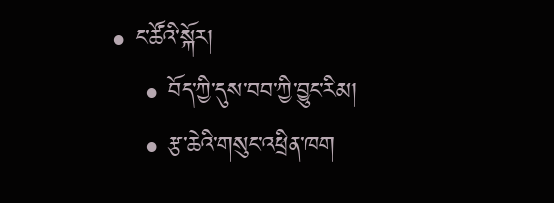• ང་ཚོའི་སྐོར།
    • བོད་ཀྱི་དུས་བབ་ཀྱི་བྱུང་རིམ།
    • རྩ་ཆེའི་གསུང་འཕྲིན་ཁག